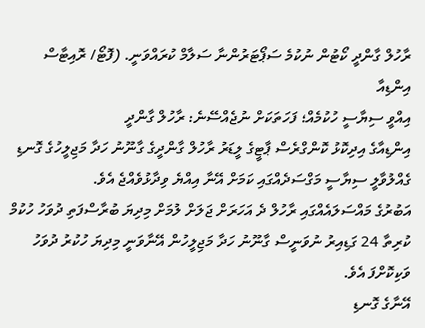ރާހުލް ގާންދީ ކޯޓުން ނުކުމެ ސަޕޯޓަރުންނާ ސަލާމް ކުރައްވަނީ. (ފޮޓޯ/ ރޮއިޓާސް
އިންޑިއާ
އިއްވީ ސިޔާސީ ހުކުމެއް؛ ފަހަތަކަށް ނުޖެއްސޭނެ: ރާހުލް ގާންދީ
އިންޑިއާގެ އިދިކޮޅު ކޮންގްރެސް ޕާޓީގެ ލީޑަރު ރާހުލް ގާންދީގެ ގާނޫނު ހަދާ މަޖިލީހުގެ ގޮނޑި ގެއްލުވާލީ ސިޔާސީ މަގްސަދެއްގައި ކަމަށް އޭނާ އިއްޔެ ވިދާޅުވެއްޖެ އެވެ.
އަބުރުގެ މައްސަލައެއްގައި ރާހުލް ދެ އަހަރަށް ޖަލަށް ލުމަށް މިދިޔަ ބުރާސްފަތި ދުވަހު ހުކުމް ކުރިތާ 24 ގަޑިއިރު ނުވަނީސް ގާނޫނު ހަދާ މަޖިލީހުން އޭނާވަނީ މިދިޔަ ހުކުރު ދުވަހު ވަކިކޮށްފަ އެވެ.
އޭނާގެ ގޮނޑި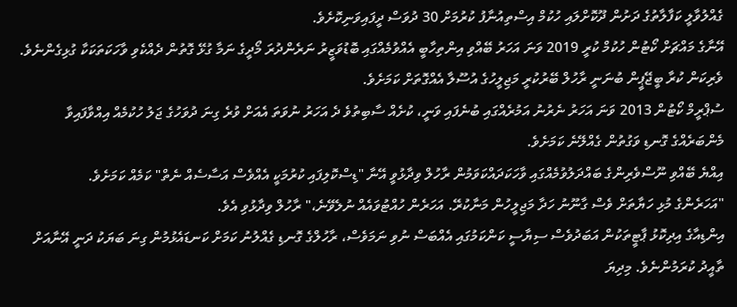ގެއްލުވާލީ ކަފާލާތުގެ ދަށުން ދޫކޮށްލައި ހުކުމް އިސްތިއުނާފު ކުރުމަށް 30 ދުވަސް ދީފައިވަނިކޮށެވެ.
އޭނާގެ މައްޗަށް ކޯޓުން ހުކުމް ކުރީ 2019 ވަނަ އަހަރު ބޭއްވި އިންތިހާބީ އެއްވުމެއްގައި ބޮޑުވަޒީރު ނަރެންދުރަ މޯދީގެ ނަމާ ގުޅޭ ގޮތުން ދެއްކެވި ވާހަކަތަކަކާ ގުޅިގެންނެވެ.
ވެރިކަން ކުރާ ބީޖޭޕީން ބުނަނީ ރާހުލް ބޭރުކުރީ މަޖިލީހުގެ އުސޫލާ އެއްގޮތަށް ކަމަށެވެ.
ސުޕްރީމް ކޯޓުން 2013 ވަނަ އަހަރު ނެރުނު އަމުރެއްގައި ބުނެފައި ވަނީ، ކުށެއް ސާބިތުވެ ދެ އަހަރު ނުވަތަ އެއަށް ވުރެ ގިނަ ދުވަހުގެ ޖަލު ހުކުމެއް އިއްވާފައިވާ މެންބަރެއްގެ ގޮނޑި ވަގުތުން ގެއްލޭނެ ކަމަށެވެ.
އިއްޔެ ބޭއްވި ނޫސްވެރިންގެ ބައްދަލުވުމެއްގައި ވާހަކަދައްކަވަމުން ރާހުލް ވިދާޅުވީ އޭނާ "ޑިސްކޮލިފައި ކުރުމަކީ އެއްވެސް އަސާސެއް ނެތް" ކަމެއް ކަމަށެވެ.
"އަހަރެންގެ މުޅި ހަޔާތަށް ވެސް ގާނޫނު ހަދާ މަޖިލީހުން މަނާކުރޭ. އަހަރެން ހުއްޓުވައެއް ނުލެވޭނެ،" ރާހުލް ވިދާޅުވި އެވެ.
އިންޑިއާގެ އިދިކޮޅު ޕާޓީތަކުން އަބަދުވެސް ސިޔާސީ ކަންކަމުގައި އެއްބަސް ނުވި ނަމަވެސް، ރާހުލްގެ ގޮނޑި ގެއްލުނު ކަމަށް ކަނޑައެޅުމުން ގިނަ ބަޔަކު ދަނީ އޭނާއަށް ތާއީދު ކުރަމުންނެވެ. މިދިޔަ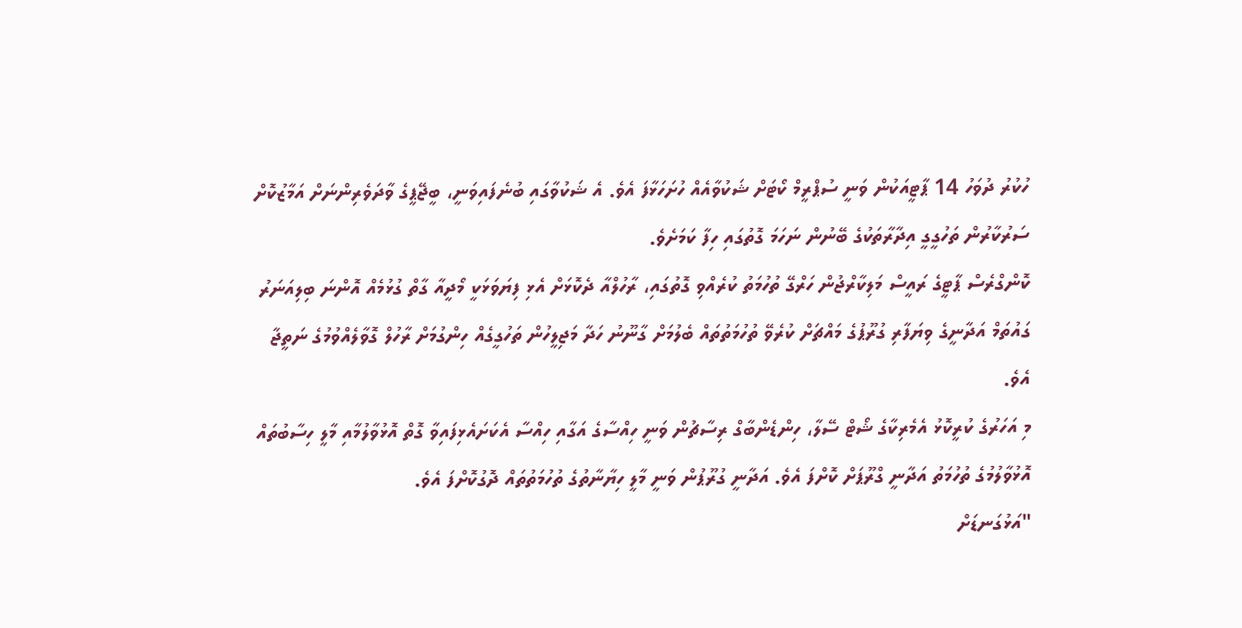ހުކުރު ދުވަހު 14 ޕާޓީއަކުން ވަނީ ސުޕްރީމް ކޯޓަށް ޝަކުވާއެއް ހުށަހަޅާފަ އެވެ. އެ ޝަކުވާގައި ބުނެފައިވަނީ، ބީޖޭޕީގެ ވާދަވެރިންނަށް އަމާޒުކޮށް ސަރުކާރުން ތަހުގީގީ އިދާރާތަކުގެ ބޭނުން ނަހަމަ ގޮތުގައި ހިފާ ކަމަށެވެ.
ކޮންގްރެސް ޕާޓީގެ ރައީސް މަލިކާރްޖުން ހަރްގޭ ތުހުމަތު ކުރެއްވި ގޮތުގައި، ރާހުލްއާ ދެކޮޅަށް އެޅި ފިޔަވަޅަކީ މޯދީއާ ގާތް ގުޅުމެއް އޮންނަ ބިލިއަނަރު ގައުތަމް އަދާނީގެ ވިޔަފާރި ގުރޫޕުގެ މައްޗަށް ކުރެވޭ ތުހުމަތުތައް ބެލުމަށް ގާނޫނު ހަދާ މަޖިލީހުން ތަހުގީގެއް ހިންގުމަށް ރާހުލް ގޮވާލެއްވުމުގެ ނަތީޖާ އެވެ.
މި އަހަރުގެ ކުރީކޮޅު އެމެރިކާގެ ޝޯޓް ސޭލާ، ހިންޑެންބާގް ރިސާޗުން ވަނީ ހިއްސާގެ އަގާއި ހިއްސާ އެކަށައެޅިފައިވާ ގޮތް އޮޅުވާލުމާއި މާލީ ހިސާބުތައް އޮޅުވާލުމުގެ ތުހުމަތު އަދާނީ ގްރޫޕަށް ކޮށްފަ އެވެ. އަދާނީ ގުރޫޕުން ވަނީ މާލީ ހިޔާނާތުގެ ތުހުމަތުތައް ދޮގުކޮށްފަ އެވެ.
"އަޅުގަނޑަށް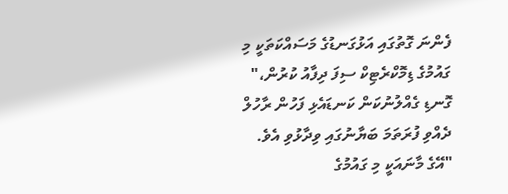ފެންނަ ގޮތުގައި އަޅުގަނޑުގެ މަސައްކަތަކީ މި ގައުމުގެ ޑިމޮކްރެޓިކް ސިފަ ދިފާއު ކުރުން،" ގޮނޑި ގެއްލުނުކަން ކަނޑައެޅި ފަހުން ރާހުލް ދެއްވި ފުރަތަމަ ބަޔާނުގައި ވިދާޅުވި އެވެ.
"އޭގެ މާނައަކީ މި ގައުމުގެ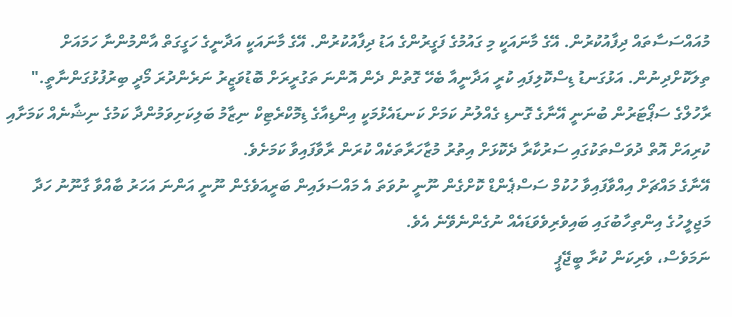މުއައްސަސާތައް ދިފާއުކުރުން. އޭގެ މާނައަކީ މި ގައުމުގެ ފަގީރުންގެ އަޑު ދިފާއުކުރުން. އޭގެ މާނައަކީ އަދާނީގެ ހަގީގަތް އާންމުންނާ ހަމައަށް ތިލަކޮށްދިނުން. އަޅުގަނޑު ޑިސްކޮލިފައި ކުރީ އަދާނީއާ ބެހޭ ގޮތުން ދެން އޮންނަ ތަގުރީރަށް ބޮޑުވަޒީރު ނަރެންދުރަ މޯދީ ބިރުފުޅުގަންނާތީ."
ރާހުލްގެ ސަޕޯޓަރުން ބުނަނީ އޭނާގެ ގޮނޑި ގެއްލުނު ކަމަށް ކަނޑައެޅުމަކީ އިންޑިއާގެ ޑިމޮކްރެޓިކް ނިޒާމު ބަލިކަށިވަމުންދާ ކަމުގެ ނިޝާނެއް ކަމަށާއި ކުރިއަށް އޮތް ދުވަސްތަކުގައި ސަރުކާރާ ދެކޮޅަށް އިތުރު މުޒާހަރާތަކެއް ކުރަން ރާވާފައިވާ ކަމަށެވެ.
އޭނާގެ މައްޗަށް އިއްވާފައިވާ ހުކުމް ސަސްޕެންޑް ކޮށްގެން ނޫނީ ނުވަތަ އެ މައްސަލައިން ބަރީއަވެގެން ނޫނީ އަންނަ އަހަރު ބާއްވާ ގާނޫނު ހަދާ މަޖިލީހުގެ އިންތިހާބުގައި ބައިވެރިވެވަޑައެއް ނުގެންނެވޭނެ އެވެ.
ނަމަވެސް، ވެރިކަން ކުރާ ބީޖޭޕީ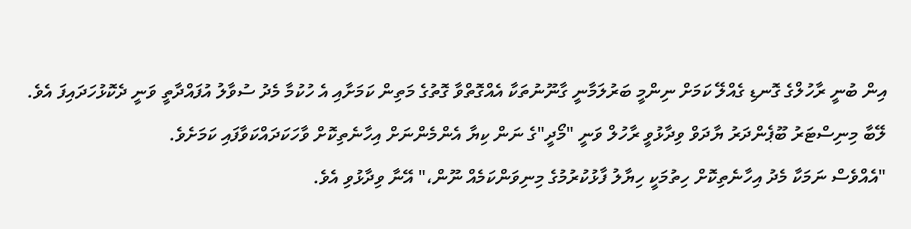އިން ބުނީ ރާހުލްގެ ގޮނޑި ގެއްލޭ ކަމަށް ނިންމީ ބަރުލަމާނީ ގާނޫނުތަކާ އެއްގޮތްވާ ގޮތުގެ މަތިން ކަމަށާއި އެ ހުކުމާ މެދު ސުވާލު އުފައްދާތީ ވަނީ ދެކޮޅުހަދައިފަ އެވެ.
ލޭބާ މިނިސްޓަރު ބޫޕެންދަރު ޔާދަވް ވިދާޅުވީ ރާހުލް ވަނީ "މޯދީ"ގެ ނަން ކިޔާ އެންމެންނަށް އިހާނެތިކޮށް ވާހަކަދައްކަވާފައި ކަމަށެވެ.
"އެއްވެސް ނަމަކާ މެދު އިހާނެތިކޮށް ހިތުމަކީ ހިޔާލު ފާޅުކުރުމުގެ މިނިވަންކަމެއް ނޫން،" އޭނާ ވިދާޅުވި އެވެ.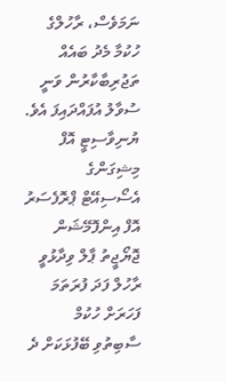ނަމަވެސް، ރާހުލްގެ ހުކުމާ މެދު ބައެއް ތަޖުރިބާކާރުން ވަނީ ސުވާލު އުފައްދައިފަ އެވެ.
ޔުނިވާސިޓީ އޮފް މިޝިގަންގެ އެސޯސިއޭޓް ޕްރޮފެސަރު އޮފް އިންފޮމޭޝަން ޖޮޔޯޖީތު ޕާލް ވިދާޅުވީ ރާހުލް ފަދަ ފުރަތަމަ ފަހަރަށް ހުކުމް ސާބިތުވި ބޭފުޅަކަށް ދެ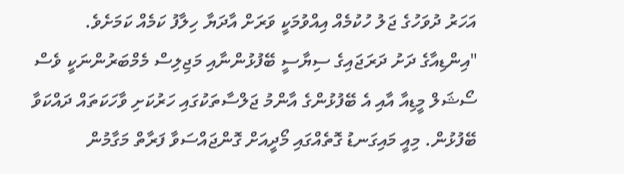އަހަރު ދުވަހުގެ ޖަލު ހުކުމެއް އިއްވުމަކީ ވަރަށް އާދަޔާ ހިލާފު ކަމެއް ކަމަށެވެ.
"އިންޑިއާގެ ދަށު ދަރަޖައިގެ ސިޔާސީ ބޭފުޅުންނާއި މަޖިލިސް މެމްބަރުންނަކީ ވެސް ސޯޝަލް މީޑިއާ އާއި އެ ބޭފުޅުންގެ އާންމު ޖަލްސާތަކުގައި ހަރުކަށި ވާހަކަތައް ދައްކަވާ ބޭފުޅުން. މިއީ މައިގަނޑު ގޮތެއްގައި މޯދީއަށް ގޮންޖައްސަވާ ފަރާތް މަގާމުން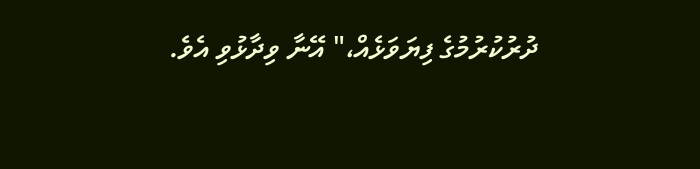ދުރުކުރުމުގެ ފިޔަވަޅެއް،" އޭނާ ވިދާޅުވި އެވެ.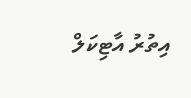އިތުރު އާޓިކަލް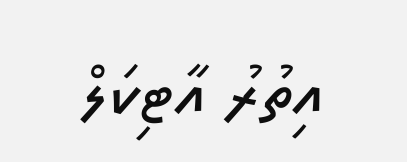އިތުރު އާޓިކަލް